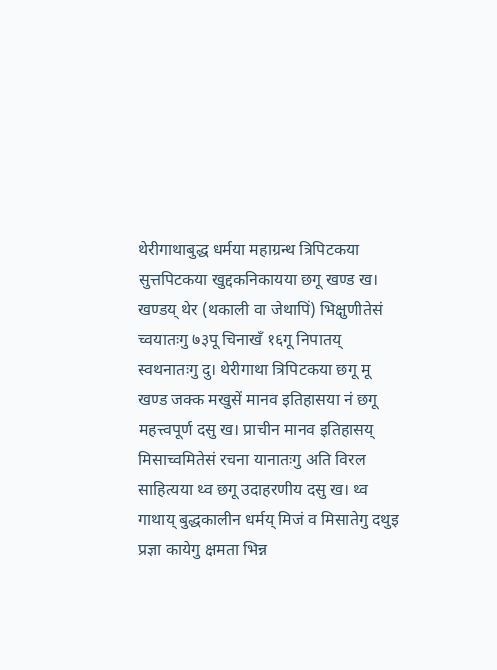थेरीगाथाबुद्ध धर्मया महाग्रन्थ त्रिपिटकया सुत्तपिटकया खुद्दकनिकायया छगू खण्ड ख। खण्डय् थेर (थकाली वा जेथापिं) भिक्षुणीतेसं च्वयातःगु ७३पू चिनाखँ १६गू निपातय् स्वथनातःगु दु। थेरीगाथा त्रिपिटकया छगू मू खण्ड जक्क मखुसें मानव इतिहासया नं छगू महत्त्वपूर्ण दसु ख। प्राचीन मानव इतिहासय् मिसाच्वमितेसं रचना यानातःगु अति विरल साहित्यया थ्व छगू उदाहरणीय दसु ख। थ्व गाथाय् बुद्धकालीन धर्मय् मिजं व मिसातेगु दथुइ प्रज्ञा कायेगु क्षमता भिन्न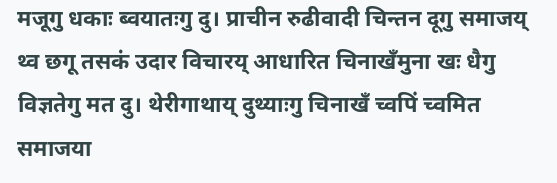मजूगु धकाः ब्वयातःगु दु। प्राचीन रुढीवादी चिन्तन दूगु समाजय् थ्व छगू तसकं उदार विचारय् आधारित चिनाखँमुना खः धैगु विज्ञतेगु मत दु। थेरीगाथाय् दुथ्याःगु चिनाखँ च्वपिं च्वमित समाजया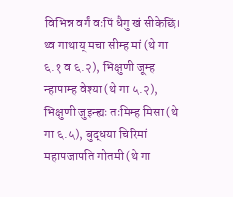विभिन्न वर्गं वःपिं धैगु खं सीकेछिं। थ्व गाथाय् मचा सीम्ह मां (थे गा ६.१ व ६.२), भिक्षुणी जूम्ह न्हापाम्ह वेश्या (थे गा ५.२), भिक्षुणी जुइन्ह्यः तःमिम्ह मिसा (थे गा ६.५), बुद्धया चिरिमां महापजापति गोतमी (थे गा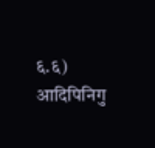६.६) आदिपिनिगु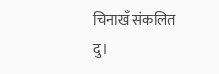चिनाखँ संकलित दु।